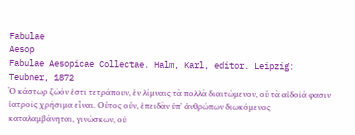Fabulae
Aesop
Fabulae Aesopicae Collectae. Halm, Karl, editor. Leipzig: Teubner, 1872
Ὁ κάστωρ ζῶόν ἐστι τετράπουν, ἐν λίμναις τὰ πολλὰ διαιτώμενον, οὗ τὰ αἰδοῖά φασιν ἰατροῖς χρήσιμα εἶναι. Οὗτος οὖν, ἐπειδὰν ὑπʼ ἀνθρώπων διωκόμενος καταλαμβάνηται, γινώσκων, οὐ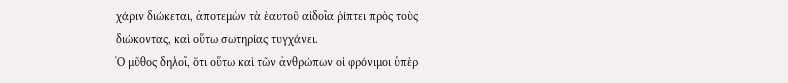χάριν διώκεται, ἀποτεμὼν τὰ ἑαυτοῦ αἰδοῖα ῥίπτει πρὸς τοὺς διώκοντας, καὶ οὕτω σωτηρίας τυγχάνει.
Ὁ μῦθος δηλοῖ, ὅτι οὕτω καὶ τῶν ἀνθρώπων οἱ φρόνιμοι ὑπὲρ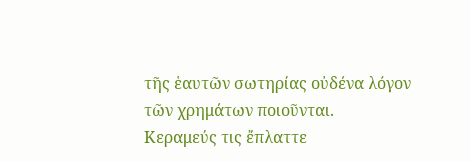τῆς ἑαυτῶν σωτηρίας οὐδένα λόγον τῶν χρημάτων ποιοῦνται.
Κεραμεύς τις ἔπλαττε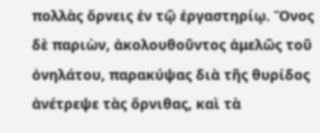πολλὰς ὄρνεις ἐν τῷ ἐργαστηρίῳ. Ὄνος δὲ παριὼν, ἀκολουθοῦντος ἀμελῶς τοῦ ὀνηλάτου, παρακύψας διὰ τῆς θυρίδος ἀνέτρεψε τὰς ὄρνιθας, καὶ τὰ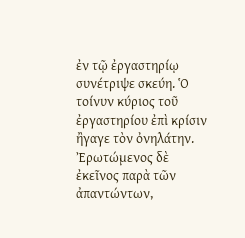ἐν τῷ ἐργαστηρίῳ συνέτριψε σκεύη. Ὁ τοίνυν κύριος τοῦ ἐργαστηρίου ἐπὶ κρίσιν ἢγαγε τὸν ὀνηλάτην. Ἐρωτώμενος δὲ ἐκεῖνος παρὰ τῶν ἀπαντώντων,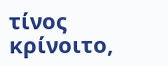τίνος κρίνοιτο,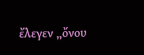ἔλεγεν „ὄνου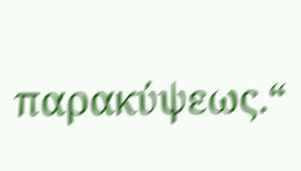παρακύψεως.“